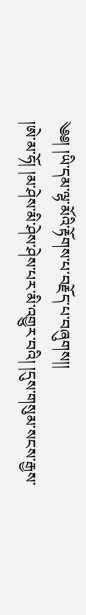༄༅། །ཡི་དམ་ལྷ་མོའི་རྟོགས་པ་བརྗོད་པ་བཞུགས།།
།ཨེ་མ་ཧོ། །མ་ཤེས་མི་ཤེས་ཤེས་པར་མི་འགྱུར་བའི། །དུས་གསུམ་སངས་རྒྱས་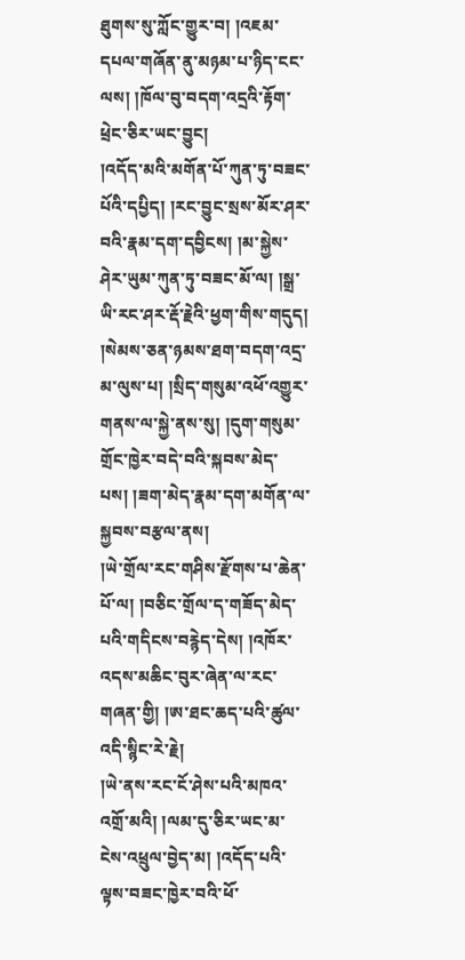ཐུགས་སུ་ཀློང་གྱུར་བ། །འཇམ་དཔལ་གཞོན་ནུ་མཉམ་པ་ཉིད་ངང་ལས། །ཁོལ་བུ་བདག་འདྲའི་རྟོག་ཕྲེང་ཅིར་ཡང་བྱུང།
།འདོད་མའི་མགོན་པོ་ཀུན་ཏུ་བཟང་པོའི་དཔྱིད། །རང་བྱུང་སྲས་མོར་ཤར་བའི་རྣམ་དག་དབྱིངས། །མ་སྐྱེས་ཤེར་ཡུམ་ཀུན་ཏུ་བཟང་མོ་ལ། །སྒྲ་ཡི་རང་ཤར་རྡོ་རྗེའི་ཕྱག་གིས་གདུད།
།སེམས་ཅན་ཉམས་ཐག་བདག་འདྲ་མ་ལུས་པ། །སྲིད་གསུམ་འཕོ་འགྱུར་གནས་ལ་སྐྱེ་ནས་སུ། །དུག་གསུམ་གྲོང་ཁྱེར་བདེ་བའི་སྐབས་མེད་པས། །ཟག་མེད་རྣམ་དག་མགོན་ལ་སྐྱབས་བརྩལ་ནས།
།ཡེ་གྲོལ་རང་གཤིས་རྫོགས་པ་ཆེན་པོ་ལ། །བཅིང་གྲོལ་ད་གཟོད་མེད་པའི་གདིངས་བརྙེད་དེས། །འཁོར་འདས་མཆིང་བུར་ཞེན་ལ་རང་གཞན་གྱི། །ཨ་ཐང་ཆད་པའི་ཚུལ་འདི་སྙིང་རེ་རྗེ།
།ཡེ་ནས་རང་ངོ་ཤེས་པའི་མཁའ་འགྲོ་མའི། །ལམ་དུ་ཅིར་ཡང་མ་ངེས་འཕྲུལ་བྱེད་མ། །འདོད་པའི་ལྟས་བཟང་ཁྱེར་བའི་ཕོ་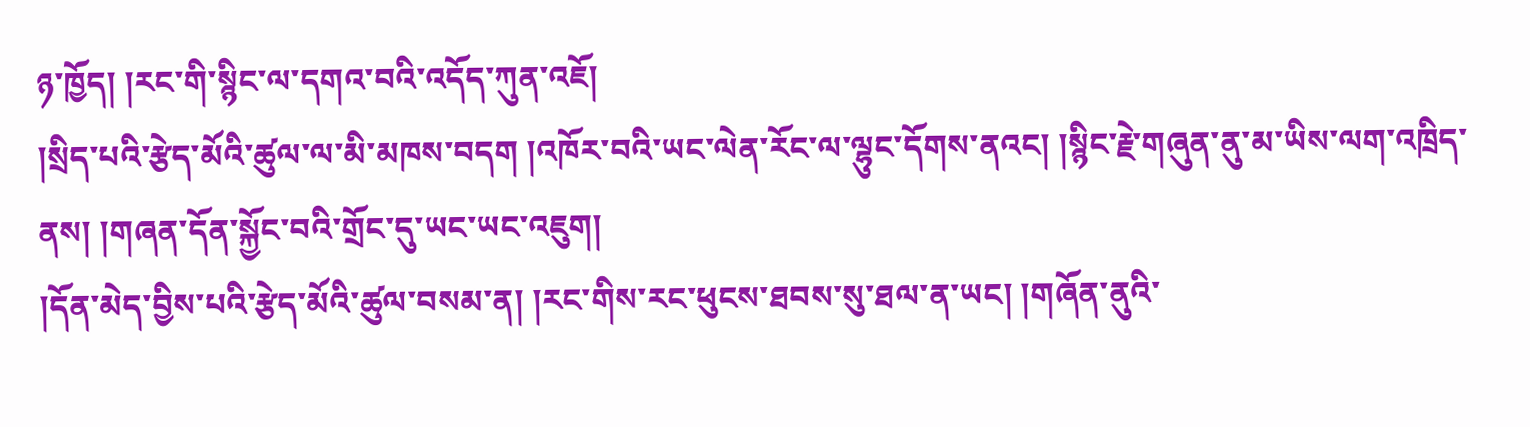ཉ་ཁྱོད། །རང་གི་སྙིང་ལ་དགའ་བའི་འདོད་ཀུན་འཇོ།
།སྲིད་པའི་རྩེད་མོའི་ཚུལ་ལ་མི་མཁས་བདག །འཁོར་བའི་ཡང་ལེན་རོང་ལ་ལྷུང་དོགས་ནའང། །སྙིང་རྗེ་གཞུན་ནུ་མ་ཡིས་ལག་འཁྲིད་ནས། །གཞན་དོན་སྐྱོང་བའི་གྲོང་དུ་ཡང་ཡང་འཇུག།
།དོན་མེད་བྱིས་པའི་རྩེད་མོའི་ཚུལ་བསམ་ན། །རང་གིས་རང་ཕུངས་ཐབས་སུ་ཐལ་ན་ཡང། །གཞོན་ནུའི་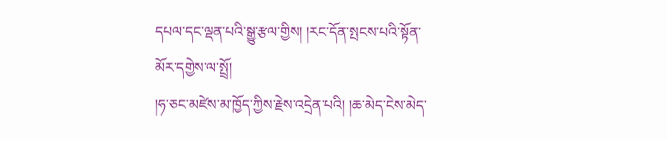དཔལ་དང་ལྡན་པའི་སྒྱུ་རྩལ་གྱིས། །རང་དོན་སྤངས་པའི་སྟོན་མོར་དགྱེས་ལ་སྤྲོ།
།ཧ་ཅང་མཛེས་མ་ཁྱོད་ཀྱིས་རྗེས་འདྲེན་པའི། །ཆ་མེད་ངེས་མེད་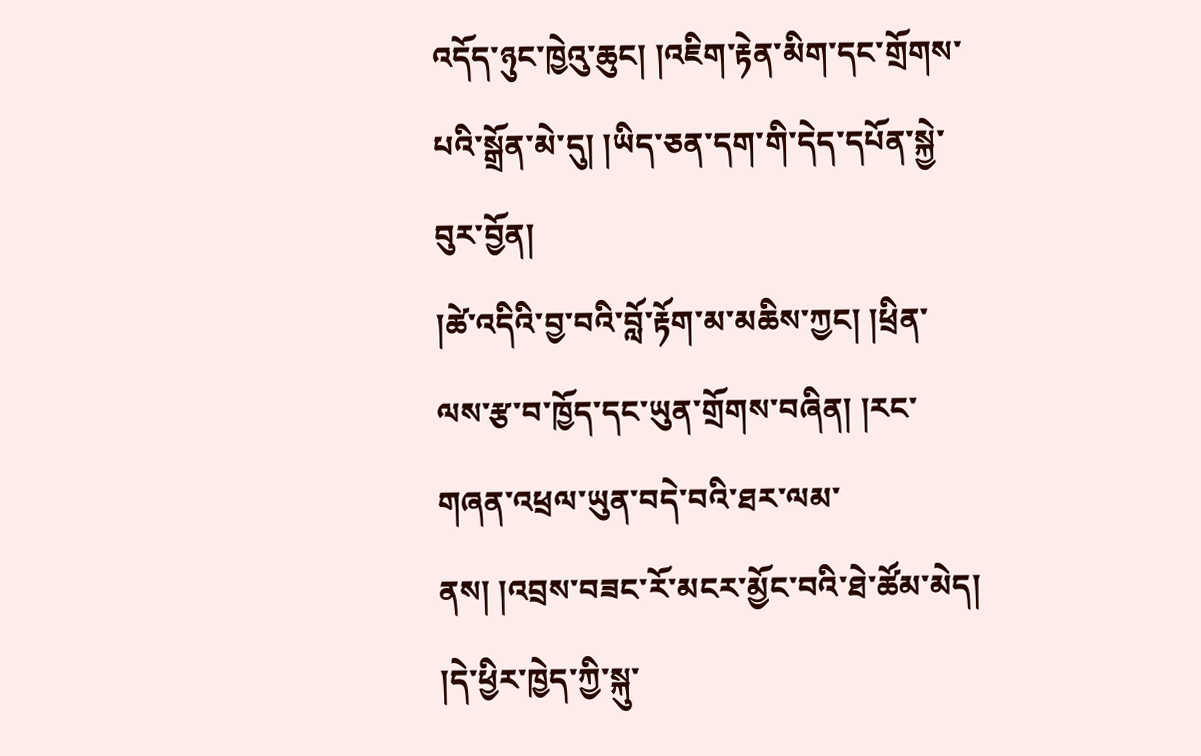འདོད་ཉུང་ཁྱེའུ་ཆུང། །འཇིག་རྟེན་མིག་དང་གྲོགས་པའི་སྒྲོན་མེ་དུ། །ཡིད་ཅན་དག་གི་དེད་དཔོན་སྐྱེ་བུར་བྱོན།
།ཚེ་འདིའི་བྱ་བའི་བློ་རྟོག་མ་མཆིས་ཀྱང། །ཕྲིན་ལས་རྩ་བ་ཁྱོད་དང་ཡུན་གྲོགས་བཞིན། །རང་གཞན་འཕྲལ་ཡུན་བདེ་བའི་ཐར་ལམ་ནས། །འབྲས་བཟང་རོ་མངར་མྱོང་བའི་ཐེ་ཚོམ་མེད།
།དེ་ཕྱིར་ཁྱེད་ཀྱི་སྐུ་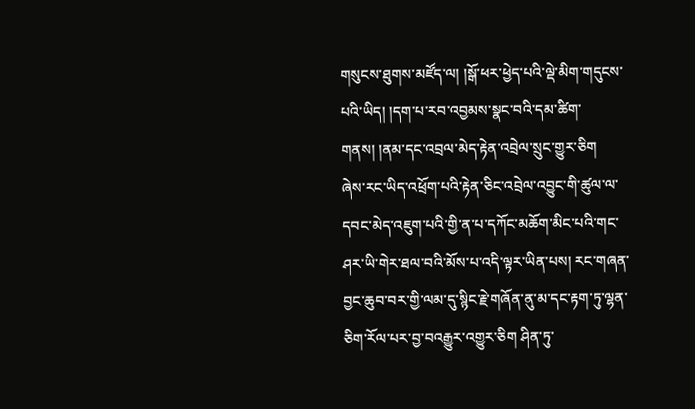གསུངས་ཐུགས་མཛོད་ལ། །སྒོ་ཕར་ཕྱེད་པའི་ལྡེ་མིག་གདུངས་པའི་ཡིད། །དག་པ་རབ་འབྱམས་སྣང་བའི་དམ་ཚིག་གནས། །ནམ་དང་འབྲལ་མེད་རྟེན་འབྲེལ་སྲུང་གྱུར་ཅིག
ཞེས་རང་ཡིད་འཕྲོག་པའི་རྟེན་ཅིང་འབྲེལ་འབྱུང་གི་ཚུལ་ལ་དབང་མེད་འཇུག་པའི་གྱི་ན་པ་དཀོང་མཆོག་མིང་པའི་གང་ཤར་ཡི་གེར་ཐལ་བའི་མོས་པ་འདི་ལྟར་ཡིན་པས། རང་གཞན་བྱང་ཆུབ་བར་གྱི་ལམ་དུ་སྙིང་རྗེ་གཞོན་ནུ་མ་དང་རྟག་ཏུ་ལྷན་ཅིག་རོལ་པར་བྱ་བའརྒྱུར་འགྱུར་ཅིག ཤིན་ཏུ་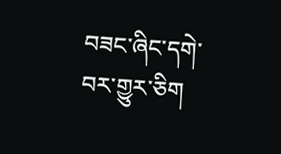བཟང་ཞིང་དགེ་བར་གྱུར་ཅིག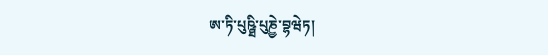ཨ་ཏི་པུཥྠི་པུཎྱེ་བྷཝེཏ།